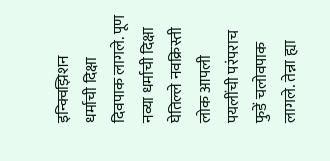इन्क्विझिशन
धर्माची दिक्षा दिवपाक लागले. पूण नव्या धर्माची दिक्षा घेतिल्ले नवक्रिस्ती लोक आपली पयलींची परंपराच फुडें चलोवपाक लागले. तेन्ना ह्या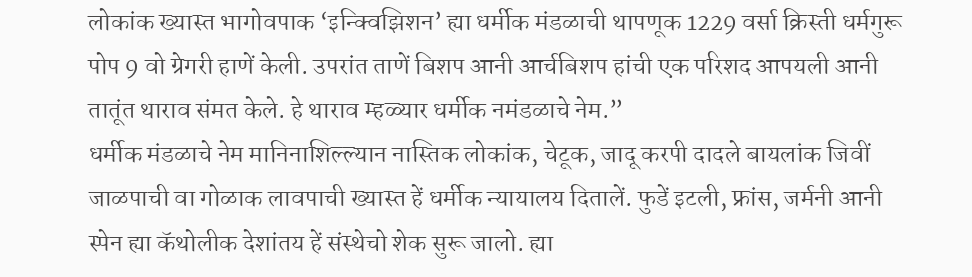लोकांक ख्यास्त भागोवपाक ‘इन्क्विझिशन’ ह्या धर्मीक मंडळाची थापणूक 1229 वर्सा क्रिस्ती धर्मगुरू पोप 9 वो ग्रेगरी हाणें केली. उपरांत ताणें बिशप आनी आर्चबिशप हांची एक परिशद आपयली आनी तातूंत थाराव संमत केले. हे थाराव म्हळ्यार धर्मीक नमंडळाचे नेम.”
धर्मीक मंडळाचे नेम मानिनाशिल्ल्यान नास्तिक लोकांक, चेटूक, जादू करपी दादले बायलांक जिवीं जाळपाची वा गोळाक लावपाची ख्यास्त हें धर्मीक न्यायालय दितालें. फुडें इटली, फ्रांस, जर्मनी आनी स्पेन ह्या कॅथोलीक देशांतय हें संस्थेचो शेक सुरू जालो. ह्या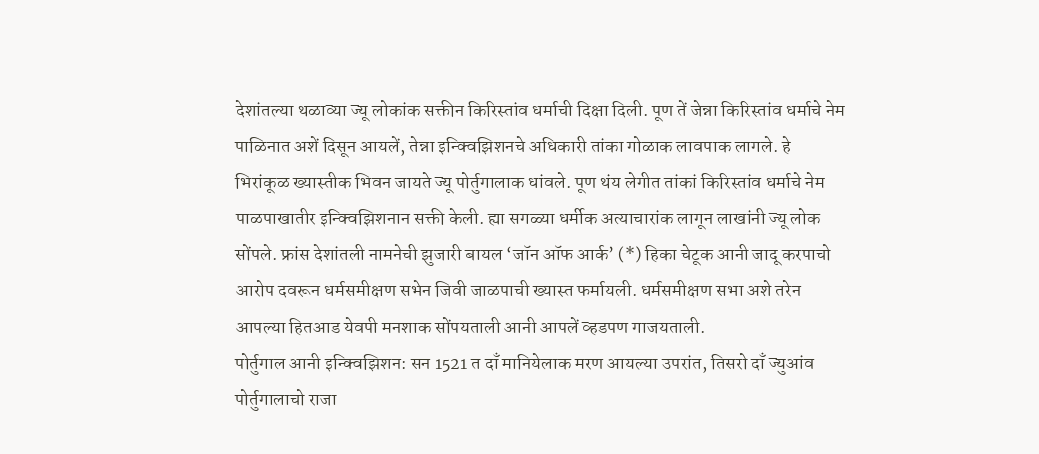देशांतल्या थळाव्या ज्यू लोकांक सक्तीन किरिस्तांव धर्माची दिक्षा दिली. पूण तें जेन्ना किरिस्तांव धर्माचे नेम पाळिनात अशें दिसून आयलें, तेन्ना इन्क्विझिशनचे अधिकारी तांका गोळाक लावपाक लागले. हे भिरांकूळ ख्यास्तीक भिवन जायते ज्यू पोर्तुगालाक धांवले. पूण थंय लेगीत तांकां किरिस्तांव धर्माचे नेम पाळपाखातीर इन्क्विझिशनान सक्ती केली. ह्या सगळ्या धर्मीक अत्याचारांक लागून लाखांनी ज्यू लोक सोंपले. फ्रांस देशांतली नामनेची झुजारी बायल ‘जॉन ऑफ आर्क’ (*) हिका चेटूक आनी जादू करपाचो आरोप दवरून धर्मसमीक्षण सभेन जिवी जाळपाची ख्यास्त फर्मायली. धर्मसमीक्षण सभा अशे तरेन आपल्या हितआड येवपी मनशाक सोंपयताली आनी आपलें व्हडपण गाजयताली.
पोर्तुगाल आनी इन्क्विझिशन: सन 1521 त दाँ मानियेलाक मरण आयल्या उपरांत, तिसरो दाँ ज्युआंव पोर्तुगालाचो राजा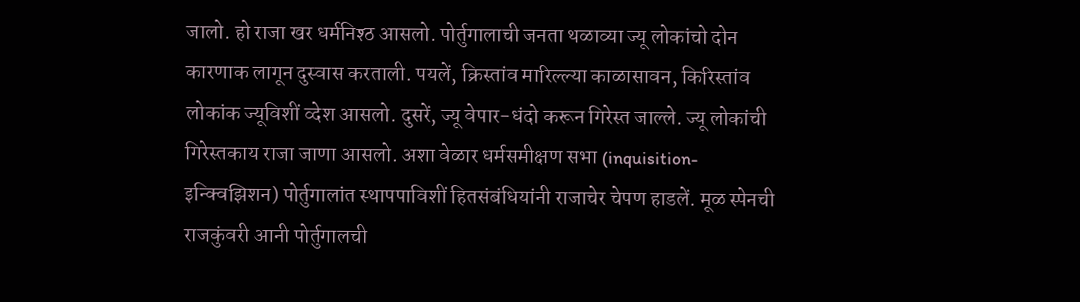जालो. हो राजा खर धर्मनिश्ठ आसलो. पोर्तुगालाची जनता थळाव्या ज्यू लोकांचो दोन कारणाक लागून दुस्वास करताली. पयलें, क्रिस्तांव मारिल्ल्या काळासावन, किरिस्तांव लोकांक ज्यूविशीं व्देश आसलो. दुसरें, ज्यू वेपार-धंदो करून गिरेस्त जाल्ले. ज्यू लोकांची गिरेस्तकाय राजा जाणा आसलो. अशा वेळार धर्मसमीक्षण सभा (inquisition- इन्क्विझिशन) पोर्तुगालांत स्थापपाविशीं हितसंबंधियांनी राजाचेर चेपण हाडलें. मूळ स्पेनची राजकुंवरी आनी पोर्तुगालची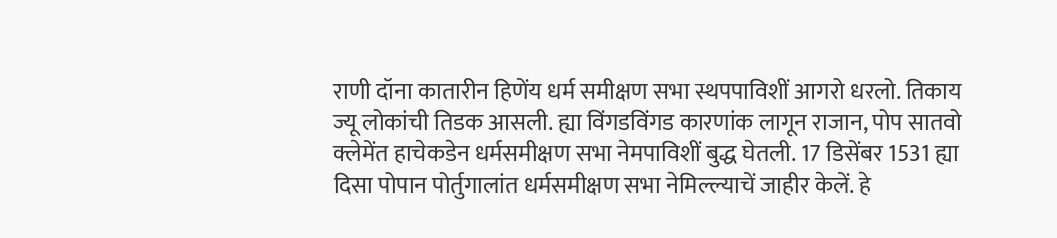राणी दॉना कातारीन हिणेंय धर्म समीक्षण सभा स्थपपाविशीं आगरो धरलो. तिकाय ज्यू लोकांची तिडक आसली. ह्या विंगडविंगड कारणांक लागून राजान, पोप सातवो क्लेमेंत हाचेकडेन धर्मसमीक्षण सभा नेमपाविशीं बुद्ध घेतली. 17 डिसेंबर 1531 ह्या दिसा पोपान पोर्तुगालांत धर्मसमीक्षण सभा नेमिल्ल्याचें जाहीर केलें. हे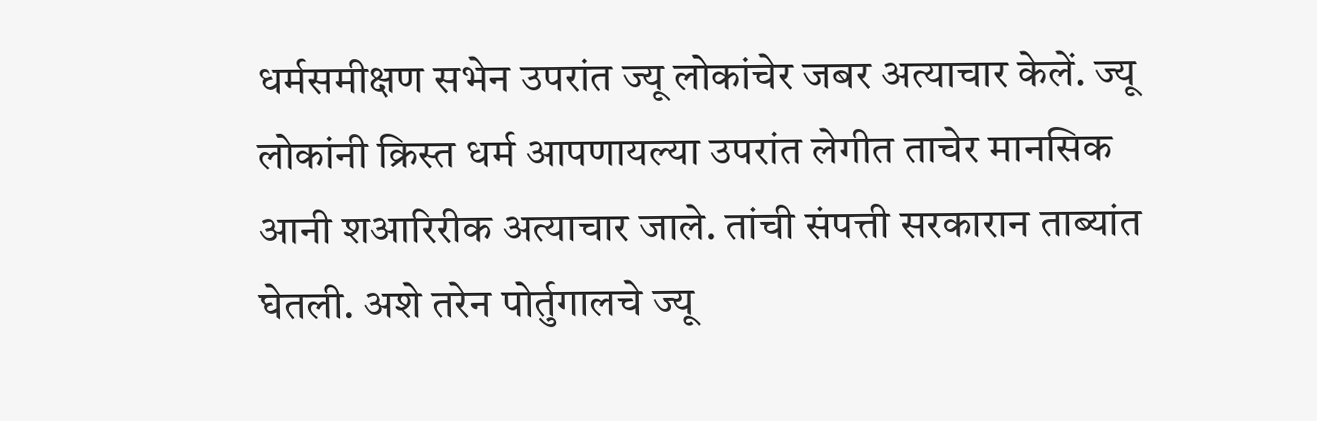धर्मसमीक्षण सभेन उपरांत ज्यू लोकांचेर जबर अत्याचार केलें. ज्यू लोकांनी क्रिस्त धर्म आपणायल्या उपरांत लेगीत ताचेर मानसिक आनी शआरिरीक अत्याचार जाले. तांची संपत्ती सरकारान ताब्यांत घेतली. अशे तरेन पोर्तुगालचे ज्यू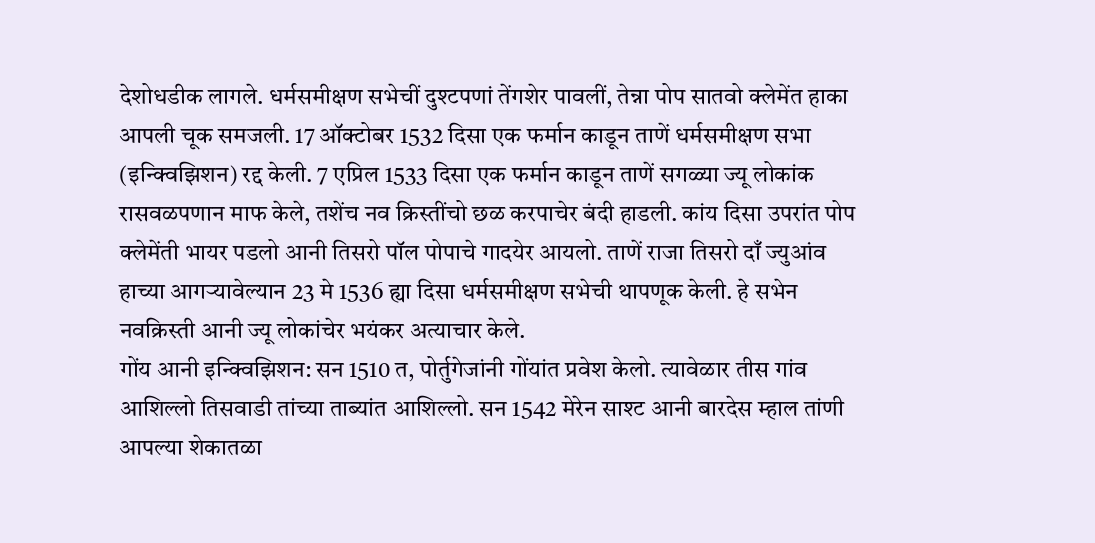देशोधडीक लागले. धर्मसमीक्षण सभेचीं दुश्टपणां तेंगशेर पावलीं, तेन्ना पोप सातवो क्लेमेंत हाका आपली चूक समजली. 17 ऑक्टोबर 1532 दिसा एक फर्मान काडून ताणें धर्मसमीक्षण सभा (इन्क्विझिशन) रद्द केली. 7 एप्रिल 1533 दिसा एक फर्मान काडून ताणें सगळ्या ज्यू लोकांक रासवळपणान माफ केले, तशेंच नव क्रिस्तींचो छळ करपाचेर बंदी हाडली. कांय दिसा उपरांत पोप क्लेमेंती भायर पडलो आनी तिसरो पॉल पोपाचे गादयेर आयलो. ताणें राजा तिसरो दाँ ज्युआंव हाच्या आगऱ्यावेल्यान 23 मे 1536 ह्या दिसा धर्मसमीक्षण सभेची थापणूक केली. हे सभेन नवक्रिस्ती आनी ज्यू लोकांचेर भयंकर अत्याचार केले.
गोंय आनी इन्क्विझिशन: सन 1510 त, पोर्तुगेजांनी गोंयांत प्रवेश केलो. त्यावेळार तीस गांव आशिल्लो तिसवाडी तांच्या ताब्यांत आशिल्लो. सन 1542 मेरेन साश्ट आनी बारदेस म्हाल तांणी आपल्या शेकातळा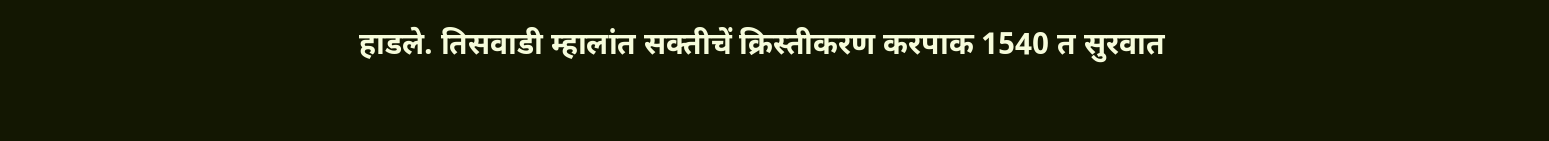हाडले. तिसवाडी म्हालांत सक्तीचें क्रिस्तीकरण करपाक 1540 त सुरवात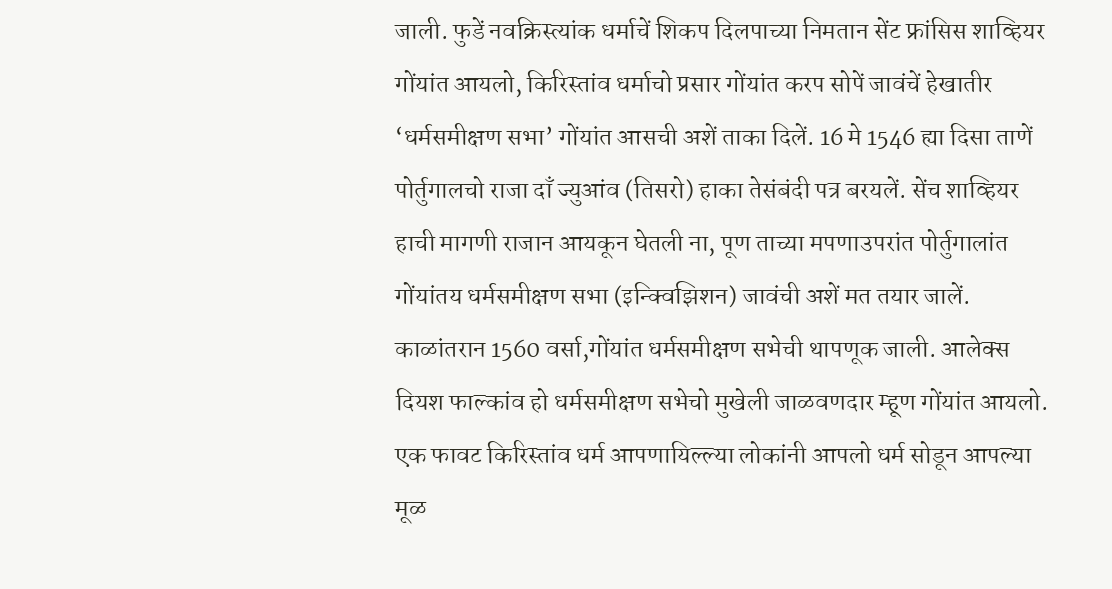जाली. फुडें नवक्रिस्त्यांक धर्माचें शिकप दिलपाच्या निमतान सेंट फ्रांसिस शाव्हियर गोंयांत आयलो, किरिस्तांव धर्माचो प्रसार गोंयांत करप सोपें जावंचें हेखातीर ‘धर्मसमीक्षण सभा’ गोंयांत आसची अशें ताका दिलें. 16 मे 1546 ह्या दिसा ताणें पोर्तुगालचो राजा दाँ ज्युआंव (तिसरो) हाका तेसंबंदी पत्र बरयलें. सेंच शाव्हियर हाची मागणी राजान आयकून घेतली ना, पूण ताच्या मपणाउपरांत पोर्तुगालांत गोंयांतय धर्मसमीक्षण सभा (इन्क्विझिशन) जावंची अशें मत तयार जालें. काळांतरान 1560 वर्सा,गोंयांत धर्मसमीक्षण सभेची थापणूक जाली. आलेक्स दियश फाल्कांव हो धर्मसमीक्षण सभेचो मुखेली जाळवणदार म्हूण गोंयांत आयलो.
एक फावट किरिस्तांव धर्म आपणायिल्ल्या लोकांनी आपलो धर्म सोडून आपल्या मूळ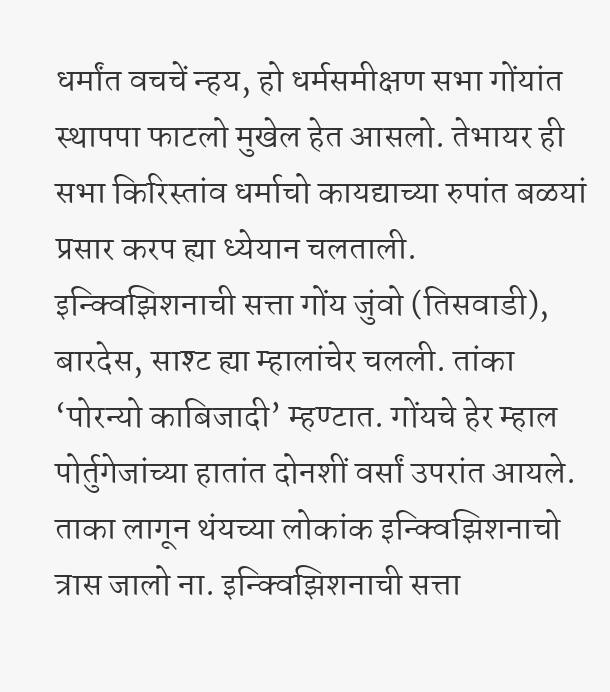धर्मांत वचचें न्हय, हो धर्मसमीक्षण सभा गोंयांत स्थापपा फाटलो मुखेल हेत आसलो. तेभायर ही सभा किरिस्तांव धर्माचो कायद्याच्या रुपांत बळयां प्रसार करप ह्या ध्येयान चलताली. इन्क्विझिशनाची सत्ता गोंय जुंवो (तिसवाडी), बारदेस, साश्ट ह्या म्हालांचेर चलली. तांका ‘पोरन्यो काबिजादी’ म्हण्टात. गोंयचे हेर म्हाल पोर्तुगेजांच्या हातांत दोनशीं वर्सां उपरांत आयले. ताका लागून थंयच्या लोकांक इन्क्विझिशनाचो त्रास जालो ना. इन्क्विझिशनाची सत्ता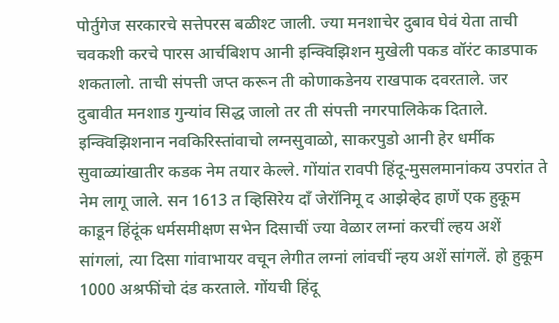पोर्तुगेज सरकारचे सत्तेपरस बळीश्ट जाली. ज्या मनशाचेर दुबाव घेवं येता ताची चवकशी करचे पारस आर्चबिशप आनी इन्क्विझिशन मुखेली पकड वॉरंट काडपाक शकतालो. ताची संपत्ती जप्त करून ती कोणाकडेनय राखपाक दवरताले. जर दुबावीत मनशाड गुन्यांव सिद्ध जालो तर ती संपत्ती नगरपालिकेक दिताले.
इन्क्विझिशनान नवकिरिस्तांवाचो लग्नसुवाळो, साकरपुडो आनी हेर धर्मीक सुवाळ्यांखातीर कडक नेम तयार केल्ले. गोंयांत रावपी हिंदू-मुसलमानांकय उपरांत ते नेम लागू जाले. सन 1613 त व्हिसिरेय दाँ जेरॉनिमू द आझेव्हेद हाणें एक हुकूम काडून हिंदूंक धर्मसमीक्षण सभेन दिसाचीं ज्या वेळार लग्नां करचीं ल्हय अशें सांगलां, त्या दिसा गांवाभायर वचून लेगीत लग्नां लांवचीं न्हय अशें सांगलें. हो हुकूम 1000 अश्रफींचो दंड करताले. गोंयची हिंदू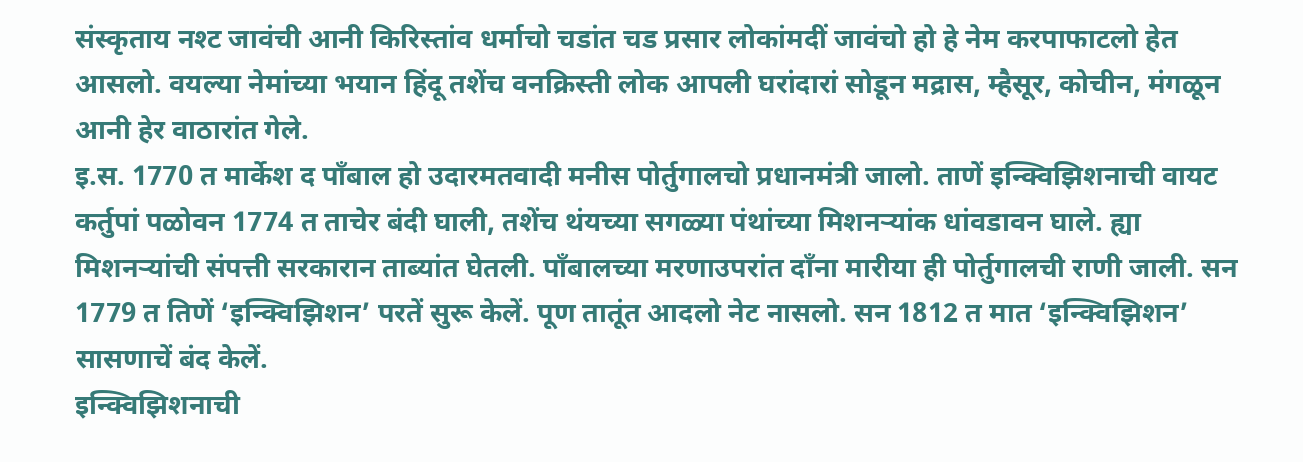संस्कृताय नश्ट जावंची आनी किरिस्तांव धर्माचो चडांत चड प्रसार लोकांमदीं जावंचो हो हे नेम करपाफाटलो हेत आसलो. वयल्या नेमांच्या भयान हिंदू तशेंच वनक्रिस्ती लोक आपली घरांदारां सोडून मद्रास, म्हैसूर, कोचीन, मंगळून आनी हेर वाठारांत गेले.
इ.स. 1770 त मार्केश द पाँबाल हो उदारमतवादी मनीस पोर्तुगालचो प्रधानमंत्री जालो. ताणें इन्क्विझिशनाची वायट कर्तुपां पळोवन 1774 त ताचेर बंदी घाली, तशेंच थंयच्या सगळ्या पंथांच्या मिशनऱ्यांक धांवडावन घाले. ह्या मिशनऱ्यांची संपत्ती सरकारान ताब्यांत घेतली. पाँबालच्या मरणाउपरांत दाँना मारीया ही पोर्तुगालची राणी जाली. सन 1779 त तिणें ‘इन्क्विझिशन’ परतें सुरू केलें. पूण तातूंत आदलो नेट नासलो. सन 1812 त मात ‘इन्क्विझिशन’ सासणाचें बंद केलें.
इन्क्विझिशनाची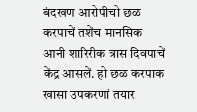बंदखण आरोपीचो छळ करपाचें तशेंच मानसिक आनी शारिरीक त्रास दिवपाचें केंद्र आसलें. हो छळ करपाक खासा उपकरणां तयार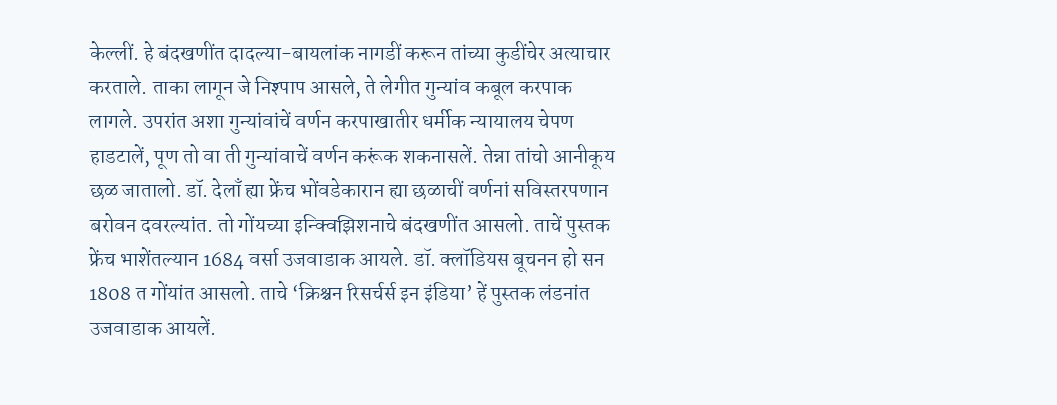केल्लीं. हे बंदखणींत दादल्या-बायलांक नागडीं करून तांच्या कुडींचेर अत्याचार करताले. ताका लागून जे निश्पाप आसले, ते लेगीत गुन्यांव कबूल करपाक लागले. उपरांत अशा गुन्यांवांचें वर्णन करपाखातीर धर्मीक न्यायालय चेपण हाडटालें, पूण तो वा ती गुन्यांवाचें वर्णन करूंक शकनासलें. तेन्ना तांचो आनीकूय छळ जातालो. डॉ. देलाँ ह्या फ्रेंच भोंवडेकारान ह्या छळाचीं वर्णनां सविस्तरपणान बरोवन दवरल्यांत. तो गोंयच्या इन्क्विझिशनाचे बंदखणींत आसलो. ताचें पुस्तक फ्रेंच भाशेंतल्यान 1684 वर्सा उजवाडाक आयले. डॉ. क्लॉडियस बूचनन हो सन 1808 त गोंयांत आसलो. ताचे ‘क्रिश्चन रिसर्चर्स इन इंडिया’ हें पुस्तक लंडनांत उजवाडाक आयलें.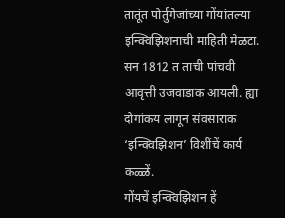तातूंत पोर्तुगेजांच्या गोंयांतल्या इन्क्विझिशनाची माहिती मेळटा. सन 1812 त ताची पांचवी आवृत्ती उजवाडाक आयली. ह्या दोगांकय लागून संवसाराक ‘इन्क्विझिशन’ विशींचें कार्य कळ्ळें.
गोंयचें इन्क्विझिशन हें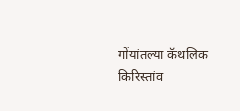गोंयांतल्या कॅथलिक किरिस्तांव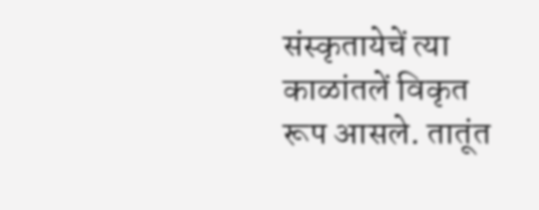संस्कृतायेचें त्या काळांतलें विकृत रूप आसले. तातूंत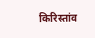किरिस्तांव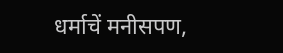धर्माचें मनीसपण,